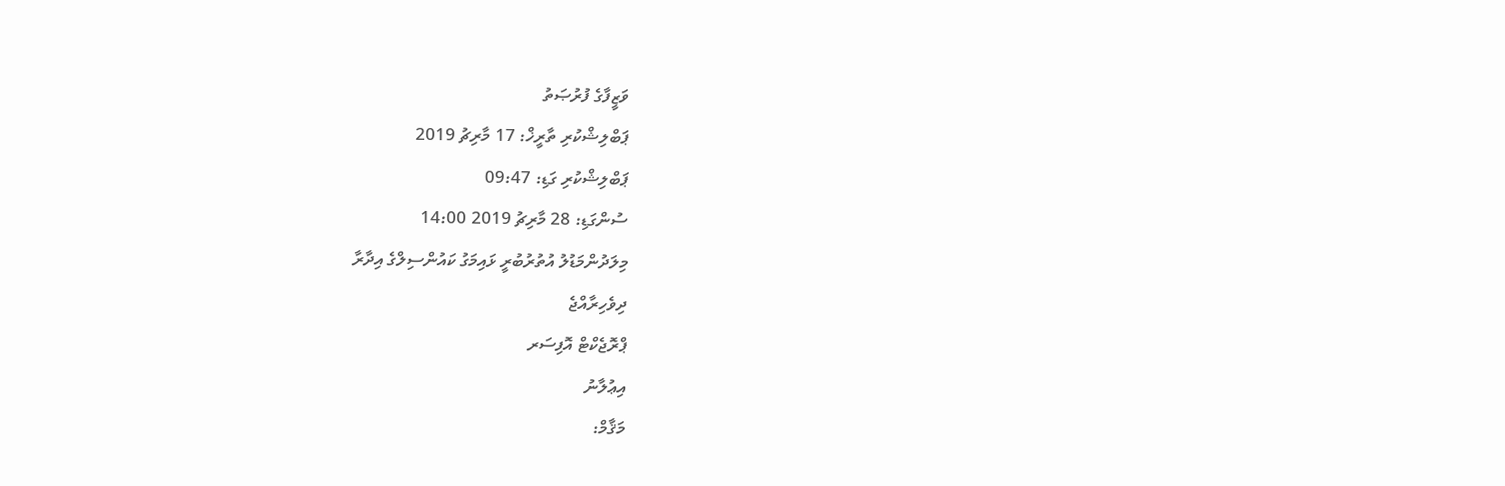ވަޒީފާގެ ފުރުޞަތު
ޕަބްލިޝްކުރި ތާރީޚް: 17 މާރިޗު 2019
ޕަބްލިޝްކުރި ގަޑި: 09:47
ސުންގަޑި: 28 މާރިޗު 2019 14:00
މިލަދުންމަޑުލު އުތުރުބުރީ ޅައިމަގު ކައުންސިލްގެ އިދާރާ
ދިވެހިރާއްޖެ
ޕްރޮޖެކްޓް އޮފިސަރ
އިޢުލާނު
މަޤާމް: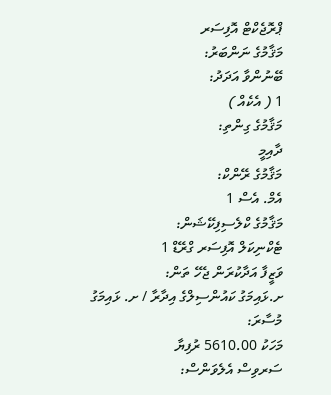ޕްރޮޖެކްޓް އޮފިސަރ
މަޤާމުގެ ނަންބަރު:
ބޭނުންވާ އަދަދު:
1 ( އެކެއް )
މަޤާމުގެ ގިންތި:
ދާއިމީ
މަޤާމުގެ ރޭންކް:
އެމް. އެސް 1
މަޤާމުގެ ކްލެސިފިކޭޝަން:
ޓެކްނިކަލް އޮފިސަރ ގްރޭޑް 1
ވަޒީފާ އަދާކުރަން ޖެހޭ ތަން:
ށ.ޅައިމަގު ކައުންސިލްގެ އިދާރާ / ށ. ޅައިމަގު
މުސާރަ:
މަހަކު 5610.00 ރުފިޔާ
ސަރވިސް އެލެވަންސް: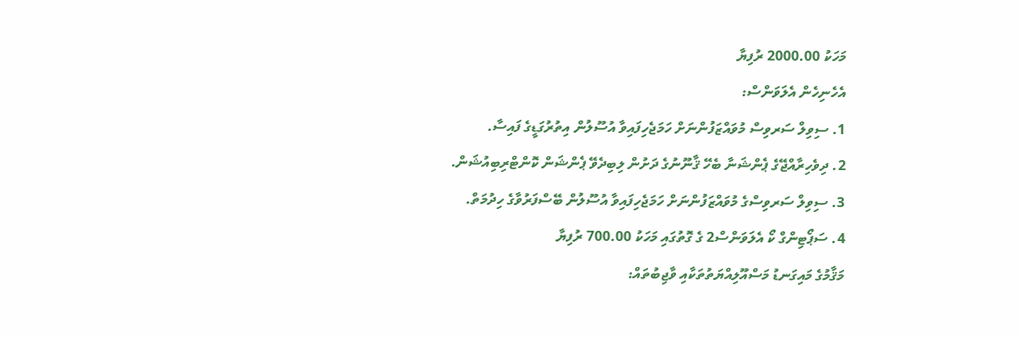މަހަކު 2000.00 ރުފިޔާ
އެހެނިހެން އެލަވަންސް:
1. ސިވިލް ސަރވިސް މުވައްޒަފުންނަށް ހަމަޖެހިފައިވާ އުސޫލުން އިތުރުގަޑީގެ ފައިސާ.
2. ދިވެހިރާއްޖޭގެ ޕެންޝަނާ ބެހޭ ޤާނޫނުގެ ދަށުން ލިބިދެވޭ ޕެންޝަން ކޮންޓްރިބިއުޝަން.
3. ސިވިލް ސަރވިސްގެ މުވައްޒަފުންނަށް ހަމަޖެހިފައިވާ އުސޫލުން ބޭސްފަރުވާގެ ހިދުމަތް.
4. ސަޕޯޓިންގް ކޯ އެލަވަންސް2 ގެ ގޮތުގައި މަހަކު 700.00 ރުފިޔާ
މަޤާމުގެ މައިގަނޑު މަސްއޫލިއްޔަތުތަކާއި ވާޖިބުތައް: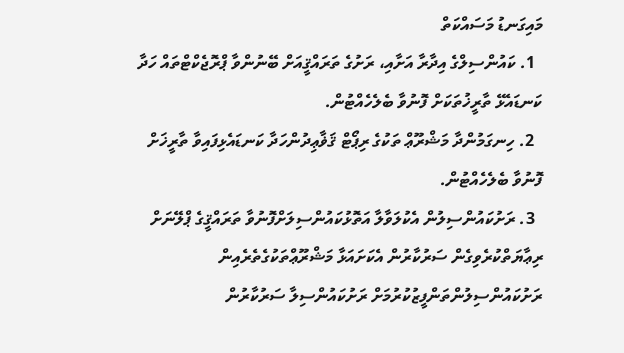މައިގަނޑު މަސައްކަތް
  1. ކައުންސިލްގެ އިދާރާ އަށާއި، ރަށުގެ ތަރައްޤީއަށް ބޭނުންވާ ޕްރޮޖެކްޓްތައް ހަދާ ކަނޑައެޅޭ ތާރީޚުތަކަށް ފޮނުވާ ބެލެހެއްޓުން.
  2. ހިނގަމުންދާ މަޝްރޫޢް ތަކުގެ ރިޕޯޓް ޤަޥާޢިދުންހަދާ ކަނޑައެޅިފައިވާ ތާރީޚަށް ފޮނުވާ ބެލެހެއްޓުން.
  3. ރަށުކައުންސިލުން އެކުލަވާލާ އަތޮޅުކައުންސިލަށްފޮނުވާ ތަރައްޤީގެ ޕްލޭނަށް ރިޢާޔަތްކުރެވިގެން ސަރުކާރުން އެކަށައަޅާ މަޝްރޫޢްތަކުގެތެރެއިން ރަށުކައުންސިލުންތަންފީޒުކުރުމަށް ރަށުކައުންސިލާ ސަރުކާރުން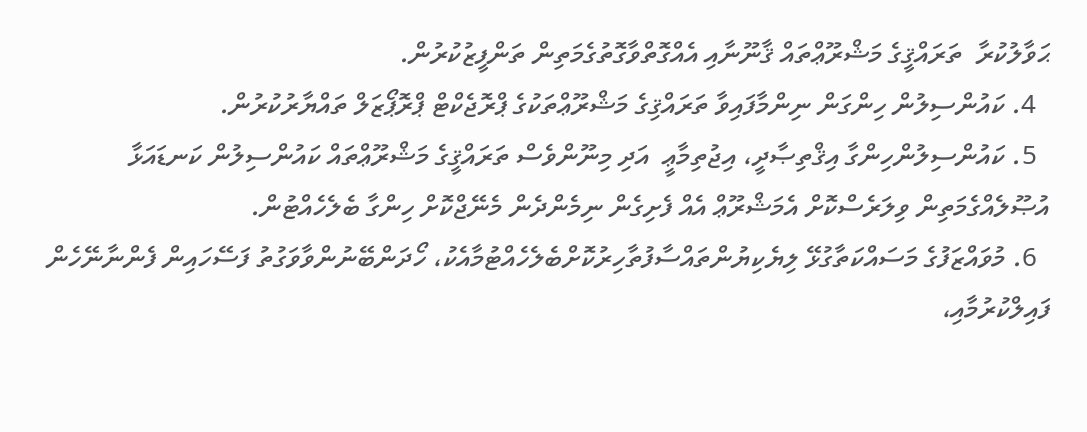ޙަވާލުކުރާ  ތަރައްޤީގެ މަޝްރޫޢްތައް ޤާނޫނާއި އެއްގޮތްވާގޮތުގެމަތިން ތަންފީޒުކުރުން.
  4. ކައުންސިލުން ހިންގަން ނިންމާފައިވާ ތަރައްޤިގެ މަޝްރޫޢްތަކުގެ ޕްރޮޖެކްޓް ޕްރޮޕޯޒަލް ތައްޔާރުކުރުން.
  5. ކައުންސިލުންހިންގާ އިޤްތިޞާދީ، އިޖުތިމާޢީ  އަދި މިނޫންވެސް ތަރައްޤީގެ މަޝްރޫޢްތައް ކައުންސިލުން ކަނޑައަޅާ އުޞޫލެއްގެމަތިން ވިލަރެސްކޮށް އެމަޝްރޫޢް އެއް ފެށިގެން ނިމެންދެން މެނޭޖްކޮށް ހިންގާ ބެލެހެއްޓުން.
  6. މުވައްޒަފުގެ މަސައްކަތާގުޅޭ ލިޔެކިޔުންތައްސާފުތާހިރުކޮށްބެލެހެއްޓުމާއެކު، ހޯދަންބޭނުންވާވަގުތު ފަސޭހައިން ފެންނާނޭހެން ފައިލްކުރުމާއި،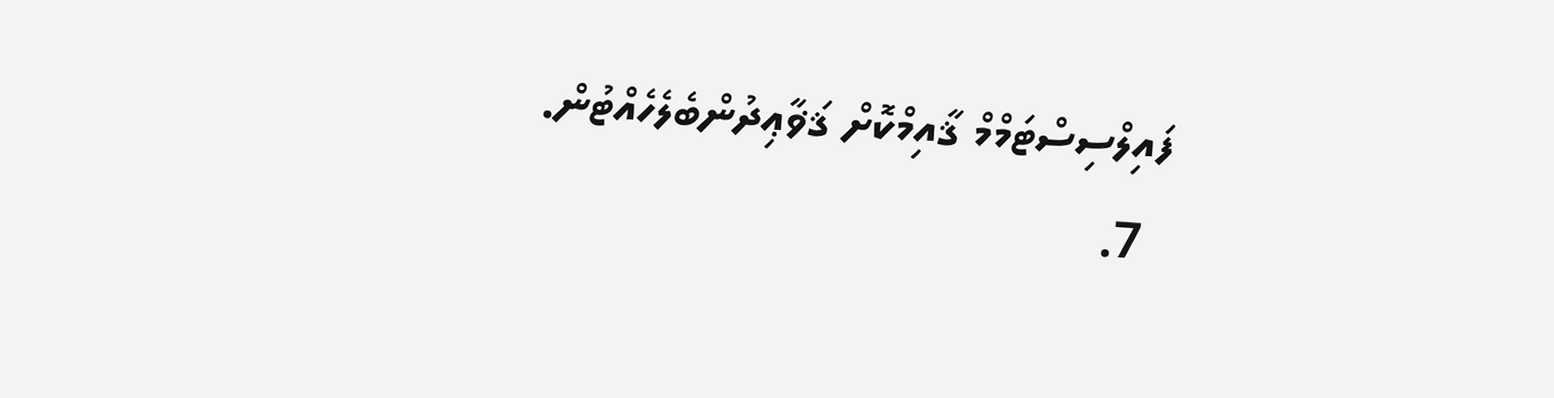ފައިލްސިސްޓަމްމް ޤާއިމްކޮށް ޤަޥާޢިދުންބެލެހެއްޓުން.
  7.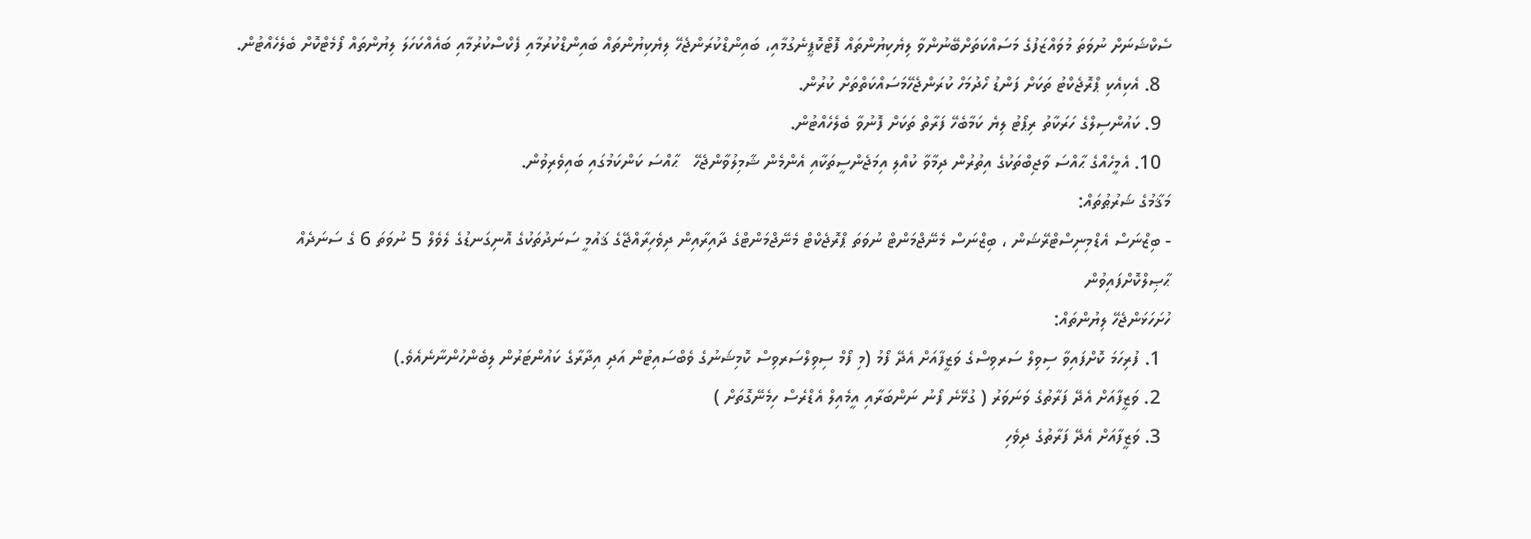ސެކްޝަނަށް ނުވަތަ މުވައްޒަފުގެ މަސައްކަތަށްބޭނުންވާ ލިޔެކިޔުންތައް ފޮޓޯކޮޕީނެގުމާއި، ބައިންޑްކުރަންޖެހޭ ލިޔެކިޔުންތައް ބައިންޑްކުރުމާއި ފެކްސްކުރުމާއި ބައެއްކަހަލަ ލިޔުންތައް ފޯމެޓްކޮށް ބެލެހެއްޓުން.
  8. އެކިއެކި ޕްރޮޖެކްޓު ތަކަށް ފަންޑު ހޯދުމަހް ކުރަންޖެހޭމަސައްކަތްތަށް ކުރުން.
  9. ކައުންސިލްގެ ހަރަކާތު ރިޕޯޓު ލިޔެ ކަމާބެހޭ ފަރާތް ތަކަށް ފޮނުވާ ބެލެހެއްޓުން.
  10. އެމީހެއްގެ ޙާއްސަ ވާޖިބްތަކުގެ އިތުރުން ދިމާވާ ކުއްލި އިމަޖެންސީތަކާއި އެންމެން ޝާމިލުވާންޖެހޭ   ޙާއްސަ ކަންކަމުގައި ބައިވެރިވުން.
މަޤާމުގެ ޝަރުޠުތައް:
- ބިޒްނަސް އެޑްމިނިސްޓްރޭޝަން ، ބިޒްނަސް މެނޭޖްމަންޓް ނުވަތަ ޕްރޮޖެކްޓް މެނޭޖްމަންޓްގެ ދާއިރާއިން ދިވެހިރާއްޖޭގެ ޤައުމީ ސަނަދުތަކުގެ އޮނިގަނޑުގެ ލެވެލް 5 ނުވަތަ 6 ގެ ސަނަދެއް ޙާޞިލްކޮށްފައިވުން
ހުށަހަޅަންޖެހޭ ލިޔުންތައް:
  1. ފުރިހަމަ ކޮށްފައިވާ ސިވިލް ސަރވިސްގެ ވަޒީފާއަށް އެދޭ ފޯމު (މި ފޯމް ސިވިލްސަރވިސް ކޮމިޝަނުގެ ވެބްސައިޓުން އަދި އިދާރާގެ ކައުންޓަރުން ލިބެންހުންނާނެއެވެ.)
  2. ވަޒީފާއަށް އެދޭ ފަރާތުގެ ވަނަވަރު ( ގުޅޭނެ ފޯނު ނަންބަރާއި އީމެއިލް އެޑްރެސް ހިމެނޭގޮތަށް )
  3. ވަޒީފާއަށް އެދޭ ފަރާތުގެ ދިވެހި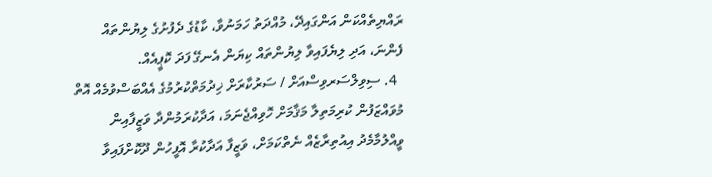ރައްޔިތެއްކަން އަންގައިދޭ، މުއްދަތު ހަމަނުވާ، ކާޑުގެ ދެފުށުގެ ލިޔުންތައް ފެންނަ، އަދި ލިޔެފައިވާ ލިޔުންތައް ކިޔަން އެނގޭ ފަދަ ކޮޕީއެއް.
  4. ސިވިލްސަރވިސްއަށް / ސަރުކާރަށް ޚިދުމަތްކުރުމުގެ އެއްބަސްވުމެއް އޮތް މުވައްޒަފުން ކުރިމަތިލާ މަޤާމަށް ހޮވިއްޖެނަމަ، އަދާކުރަމުންދާ ވަޒީފާއިން ވީއްލުމާމެދު އިއުތިރާޒެއް ނެތްކަމަށް، ވަޒީފާ އަދާކުރާ އޮފީހުން ދޫކޮށްފައިވާ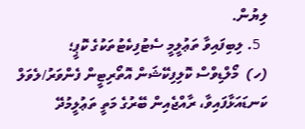ލިޔުން.
  5. ލިބިފައިވާ ތަޢުލީމީ ސެޓުފިކެޓުތަކުގެ ކޮޕީ؛
(ހ)  މޯލްޑިވްސް ކޮލިފިކޭޝަން އޮތޯރިޓީން ފެންވަރު/ލެވަލް ކަނޑައަޅާފައިވާ، ރާއްޖެއިން ބޭރުގެ މަތީ ތަޢުލީމުދޭ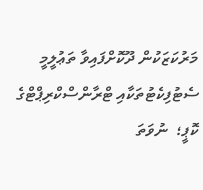މަރުކަޒަކުން ދޫކޮށްފައިވާ ތަޢުލީމީ ސެޓުފިކެޓުތަކާއި ޓްރާންސްކްރިޕްޓްގެ ކޮޕީ؛  ނުވަތަ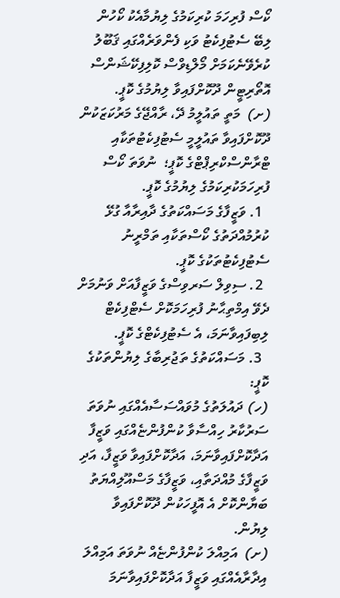ކޯސް ފުރިހަމަ ކުރިކަމުގެ ލިޔުމާއެކު ކޯހުން ލިބޭ ސެޓުފިކެޓު ވަކި ފެންވަރެއްގައި ޤަބޫލު ކުރެވޭނެކަމަށް މޯލްޑިވްސް ކޮލިފިކޭޝަންސް އޮތޯރިޓީން ދޫކޮށްފައިވާ ލިޔުމުގެ ކޮޕީ.
(ށ)  މަތީ ތައުލީމު ދޭ، ރާއްޖޭގެ މަރުކަޒަކުން ދޫކޮށްފައިވާ ތައުލީމީ ސެޓުފިކެޓުތަކާއި ޓްރާންސްކްރިޕްޓްގެ ކޮޕީ؛  ނުވަތަ ކޯސް ފުރިހަމަކުރިކަމުގެ ލިޔުމުގެ ކޮޕީ.
  1. ވަޒީފާގެ މަސައްކަތުގެ ދާއިރާއާ ގުޅޭ ކުރުމުއްދަތުގެ ކޯސްތަކާއި ތަމްރީނު ސެޓުފިކެޓުތަކުގެ ކޮޕީ.
  2. ސިވިލް ސަރވިސްގެ ވަޒީފާއަށް ވަނުމަށް ދެވޭ އިމްތިޙާނު ފުރިހަމަކޮށް ސެޓްފިކެޓް ލިބިފައިވާނަމަ، އެ ސެޓުފިކެޓްގެ ކޮޕީ.
  3. މަސައްކަތުގެ ތަޖުރިބާގެ ލިޔުންތަކުގެ ކޮޕީ:
(ހ) ދައުލަތުގެ މުވައްސަސާއެއްގައި ނުވަތަ ސަރުކާރު ހިއްސާވާ ކުންފުންޏެއްގައި ވަޒީފާ އަދާކޮށްފައިވާނަމަ، އަދާކޮށްފައިވާ ވަޒީފާ، އަދި ވަޒީފާގެ މުއްދަތާއި، ވަޒީފާގެ މަސްއޫލިއްޔަތު ބަޔާންކޮށް އެ އޮފީހަކުން ދޫކޮށްފައިވާ ލިޔުން.
(ށ)  އަމިއްލަ ކުންފުންޏެއް ނުވަތަ އަމިއްލަ އިދާރާއެއްގައި ވަޒީފާ އަދާކޮށްފައިވާނަމަ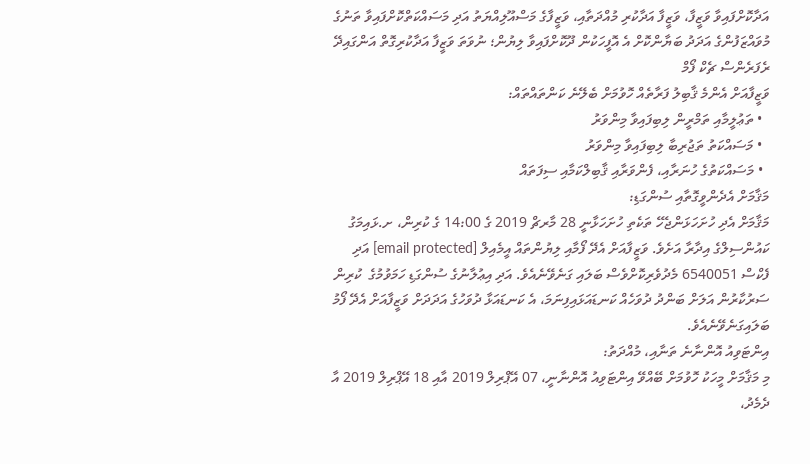އަދާކޮށްފައިވާ ވަޒީފާ، ވަޒީފާ އަދާކުރި މުއްދަތާއި، ވަޒީފާގެ މަސްއޫލިއްޔަތު އަދި މަސައްކަތްކޮށްފައިވާ ތަނުގެ މުވައްޒަފުންގެ އަދަދު ބަޔާންކޮށް އެ އޮފީހަކުން ދޫކޮށްފައިވާ ލިޔުން؛ ނުވަތަ ވަޒީފާ އަދާކުރިގޮތް އަންގައިދޭ ރެފަރެންސް ޗެކް ފޯމް
ވަޒީފާއަށް އެންމެ ޤާބިލު ފަރާތެއް ހޮވުމަށް ބެލޭނެ ކަންތައްތައް:
  • ތަޢުލީމާއި ތަމްރީން ލިބިފައިވާ މިންވަރު
  • މަސައްކަތު ތަޖުރިބާ ލިބިފައިވާ މިންވަރު
  • މަސައްކަތުގެ ހުނަރާއި، ފެންވަރާއި ޤާބިލްކަމާއި ސިފަތައް
މަޤާމަށް އެދެންވީގޮތާއި ސުންގަޑި:
މަޤާމަށް އެދި ހުށަހަޅަންޖެހޭ ތަކެތި ހުށަހަޅާނީ 28 މާރޗް 2019 ގެ 14:00 ގެ ކުރިން، ށ.ޅައިމަގު ކައުންސިލްގެ އިދާރާ އަށެވެ. ވަޒީފާއަށް އެދޭ ފޯމާއި ލިޔުންތައް އީމެއިލް [email protected] އަދި ފެކްސް 6540051 މެދުވެރިކޮށްވެސް ބަލައި ގަނެވޭނެއެވެ. އަދި އިޢުލާނުގެ ސުންގަޑި ހަމަވުމުގެ  ކުރިން ސަރުކާރުން އަލަށް ބަންދު ދުވަހެއް ކަނޑައަޅައިފިނަމަ، އެ ކަނޑައަޅާ ދުވަހުގެ އަދަދަށް ވަޒީފާއަށް އެދޭ ފޯމު ބަލައިގަނެވޭނެއެވެ.
އިންޓަވިއު އޮންނާނެ ތަނާއި، މުއްދަތު:
މި މަޤާމަށް މީހަކު ހޮވުމަށް ބޭއްވޭ އިންޓަވިއު އޮންނާނީ، 07 އޭޕްރިލް 2019 އާއި 18 އޭޕްރިލް 2019 އާ ދެމެދު،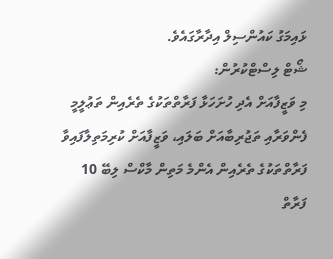ޅައިމަގު ކައުންސިލް އިދާރާގައެވެ.
ޝޯޓް ލިސްޓްކުރުން:
މި ވަޒީފާއަށް އެދި ހުށަހަޅާ ފަރާތްތަކުގެ ތެރެއިން ތަޢުލީމީ ފެންވަރާއި ތަޖުރިބާއަށް ބަލައި، ވަޒީފާއަށް ކުރިމަތިލާފައިވާ ފަރާތްތަކުގެ ތެރެއިން އެންމެ މަތިން މާކްސް ލިބޭ 10 ފަރާތް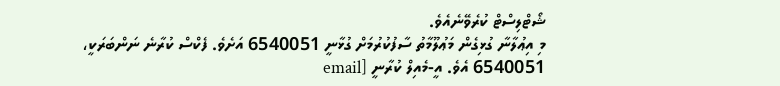ޝޯޓްލިސްޓް ކުރެވޭނެއެވެ.
މި އިޢުލާނާ ގުޅިގެން މަޢުލޫމާތު ސާފުކުރުމަށް ގުޅާނީ 6540051 އަށެވެ. ފެކްސް ކުރާނެ ނަންބަރަކީ، 6540051 އެވެ. އީ-މެއިލް ކުރާނީ [email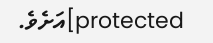protected]އަށެވެ.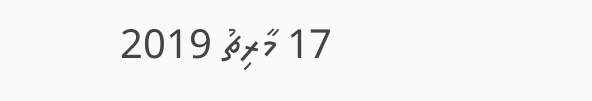17 މާރިޗު 2019